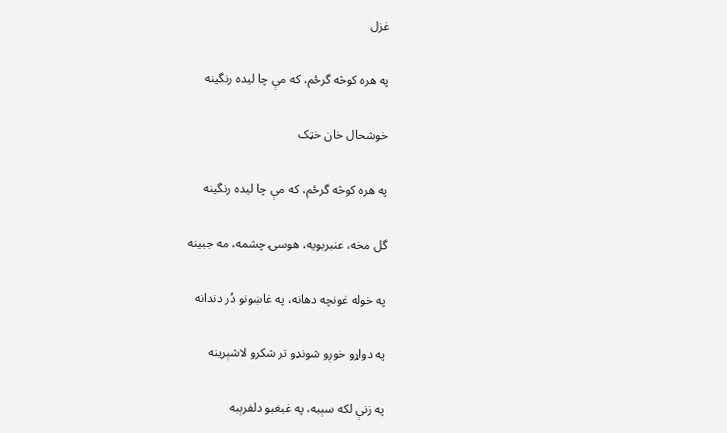غزل

په هره کوڅه گرځم، که مې چا ليده رنگينه

خوشحال خان خټک

په هره کوڅه گرځم، که مې چا ليده رنگينه

گل مخه، عنبربويه، هوسۍ چشمه، مه جبينه

په خوله غونچه دهانه، په غاښونو دُر دندانه

په دواړو خوږو شونډو تر شکرو لاشېرينه

په زنې لکه سېبه، په غبغبو دلفرېبه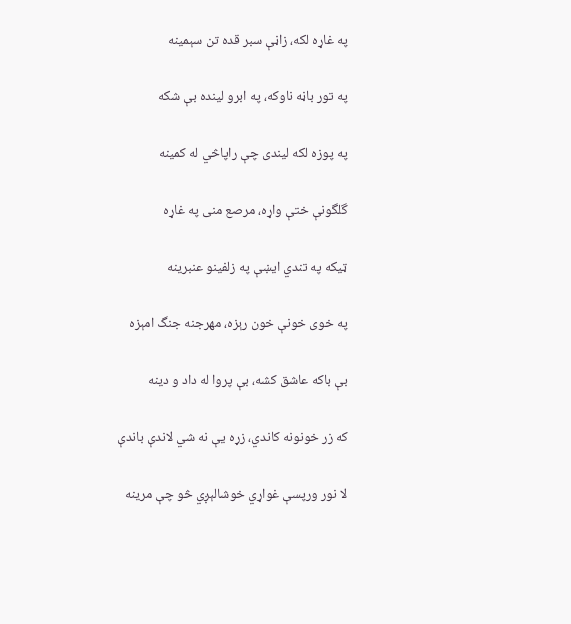په غاړه لکه، زاڼې سبر قده تن سېمينه

په تور باڼه ناوکه، په ابرو لينده بې شکه

په پوزه لکه ليندی چې راپاڅي له کمينه

گلگونې ختې واړه، مرصع منی په غاړه

ټيکه په تندي ايښې په زلفينو عنبرينه

په خوی خونې خون رېزه، مهرجنه جنگ امېزه

بې باکه عاشق کشه، بې پروا له داد و دينه

که زر خونونه کاندي، زړه يې نه شي لاندې باندې

لا نور ورپسې غواړي خوشالېږي څو چې مرينه